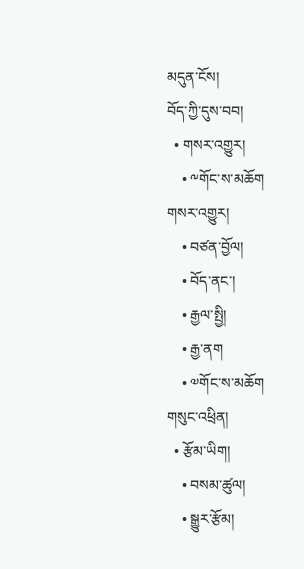མདུན་ངོས།
བོད་ཀྱི་དུས་བབ།
  • གསར་འགྱུར།
    • ༸གོང་ས་མཆོག གསར་འགྱུར།
    • བཙན་བྱོལ།
    • བོད་ནང་།
    • རྒྱལ་སྤྱི།
    • རྒྱ་ནག
    • ༧གོང་ས་མཆོག གསུང་འཕྲིན།
  • རྩོམ་ཡིག།
    • བསམ་ཚུལ།
    • སྒྱུར་རྩོམ།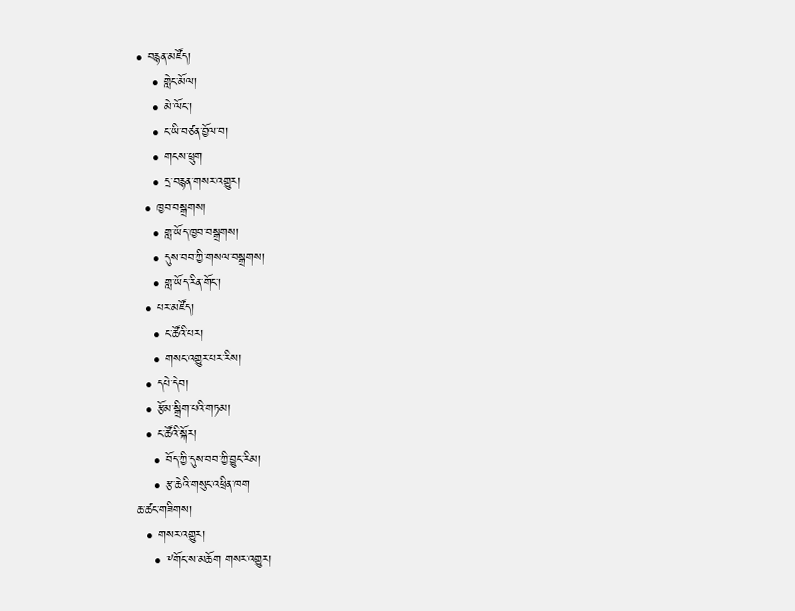• བརྙན་མཛོད།
    • གླེང་མོལ།
    • མེ་ལོང་།
    • ང་ཡི་བཙན་བྱོལ་བ།
    • གངས་ཕྲུག
    • དྲ་བརྙན་གསར་འགྱུར།
  • ཁྱབ་བསྒྲགས།
    • གླ་ཡོད་ཁྱབ་བསྒྲགས།
    • དུས་བབ་ཀྱི་གསལ་བསྒྲགས།
    • གླ་ཡོད་རིན་གོང་།
  • པར་མཛོད།
    • ང་ཚོའི་པར།
    • གསང་འགྱུར་པར་རིས།
  • དཔེ་དེབ།
  • རྩོམ་སྒྲིག་པའི་གཏམ།
  • ང་ཚོའི་སྐོར།
    • བོད་ཀྱི་དུས་བབ་ཀྱི་བྱུང་རིམ།
    • རྩ་ཆེའི་གསུང་འཕྲིན་ཁག
ཆ་ཚང་གཟིགས།
  • གསར་འགྱུར།
    • ༸གོང་ས་མཆོག གསར་འགྱུར།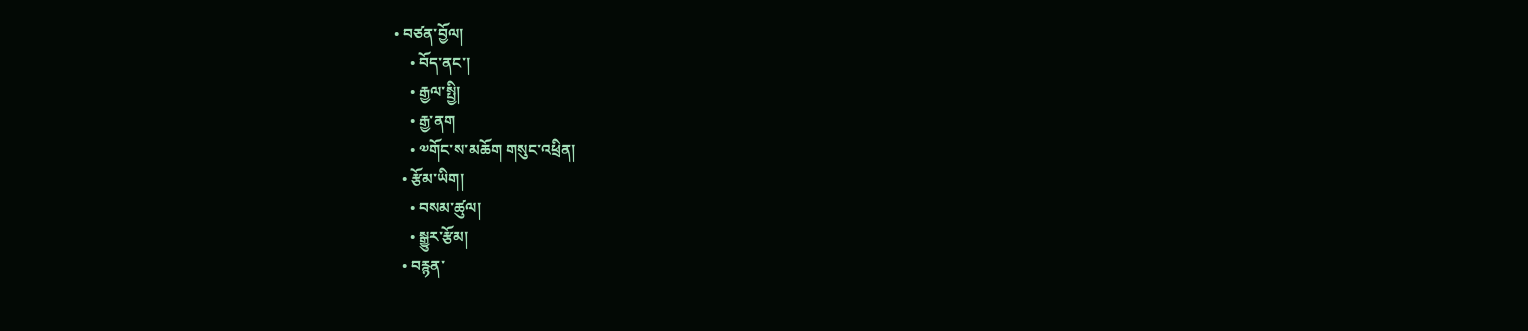• བཙན་བྱོལ།
    • བོད་ནང་།
    • རྒྱལ་སྤྱི།
    • རྒྱ་ནག
    • ༧གོང་ས་མཆོག གསུང་འཕྲིན།
  • རྩོམ་ཡིག།
    • བསམ་ཚུལ།
    • སྒྱུར་རྩོམ།
  • བརྙན་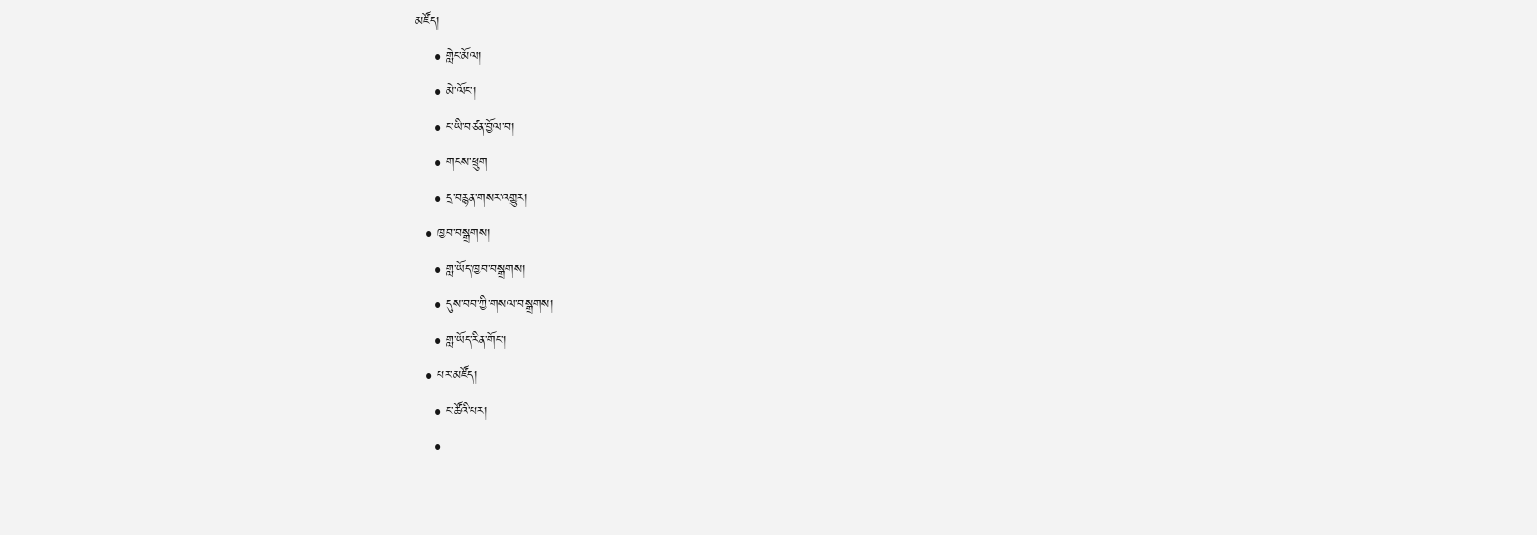མཛོད།
    • གླེང་མོལ།
    • མེ་ལོང་།
    • ང་ཡི་བཙན་བྱོལ་བ།
    • གངས་ཕྲུག
    • དྲ་བརྙན་གསར་འགྱུར།
  • ཁྱབ་བསྒྲགས།
    • གླ་ཡོད་ཁྱབ་བསྒྲགས།
    • དུས་བབ་ཀྱི་གསལ་བསྒྲགས།
    • གླ་ཡོད་རིན་གོང་།
  • པར་མཛོད།
    • ང་ཚོའི་པར།
    •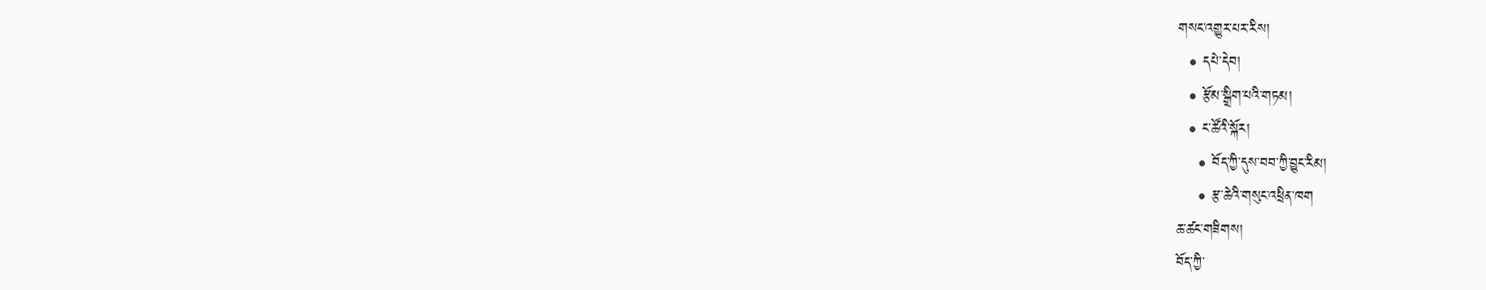གསང་འགྱུར་པར་རིས།
  • དཔེ་དེབ།
  • རྩོམ་སྒྲིག་པའི་གཏམ།
  • ང་ཚོའི་སྐོར།
    • བོད་ཀྱི་དུས་བབ་ཀྱི་བྱུང་རིམ།
    • རྩ་ཆེའི་གསུང་འཕྲིན་ཁག
ཆ་ཚང་གཟིགས།
བོད་ཀྱི་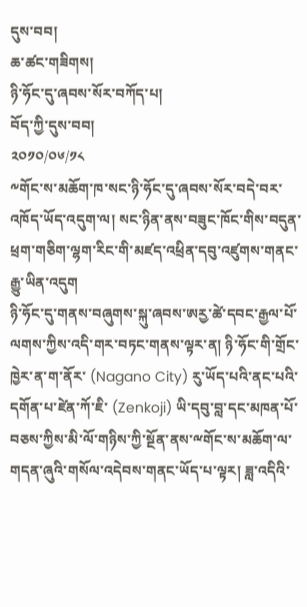དུས་བབ།
ཆ་ཚང་གཟིགས།
ཉི་ཧོང་དུ་ཞབས་སོར་བཀོད་པ།
བོད་ཀྱི་དུས་བབ།
༢༠༡༠/༠༦/༡༨
༸གོང་ས་མཆོག་ཁ་སང་ཉི་ཧོང་དུ་ཞབས་སོར་བདེ་བར་འཁོད་ཡོད་འདུག་ལ། སང་ཉིན་ནས་བཟུང་ཁོང་གིས་བདུན་ཕྲག་གཅིག་ལྷག་རིང་གི་མཛད་འཕྲིན་དབུ་འཛུགས་གནང་རྒྱུ་ཡིན་འདུག
ཉི་ཧོང་དུ་གནས་བཞུགས་སྐུ་ཞབས་ཨརྱ་ཚེ་དབང་རྒྱལ་པོ་ལགས་ཀྱིས་འདི་གར་བཏང་གནས་ལྟར་ན། ཉི་ཧོང་གི་གྲོང་ཁྱེར་ན་ག་ནོར་ (Nagano City) རུ་ཡོད་པའི་ནང་པའི་དགོན་པ་ཛེན་ཀོ་ཇི་ (Zenkoji) ཡི་དབུ་བླ་དང་མཁན་པོ་བཅས་ཀྱིས་མི་ལོ་གཉིས་ཀྱི་སྔོན་ནས་ྋགོང་ས་མཆོག་ལ་གདན་ཞུའི་གསོལ་འདེབས་གནང་ཡོད་པ་ལྟར། ཟླ་འདིའི་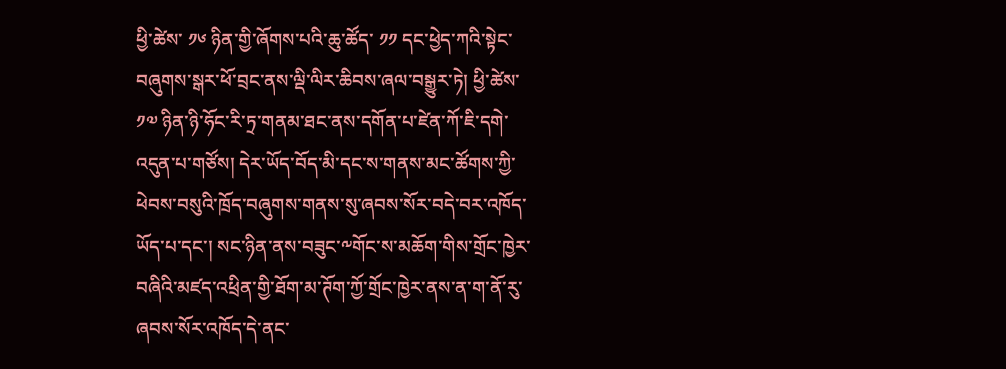ཕྱི་ཚེས་ ༡༦ ཉིན་གྱི་ཞོགས་པའི་ཆུ་ཚོད་ ༡༡ དང་ཕྱེད་ཀའི་སྟེང་བཞུགས་སྒར་ཕོ་བྲང་ནས་ལྡི་ལིར་ཆིབས་ཞལ་བསྒྱུར་ཏེ། ཕྱི་ཚེས་ ༡༧ ཉིན་ཉི་ཧོང་རི་ཏྲ་གནམ་ཐང་ནས་དགོན་པ་ཛེན་ཀོ་ཇི་དགེ་འདུན་པ་གཙོས། དེར་ཡོད་བོད་མི་དང་ས་གནས་མང་ཚོགས་ཀྱི་ཕེབས་བསུའི་ཁྲོད་བཞུགས་གནས་སུ་ཞབས་སོར་བདེ་བར་འཁོད་ཡོད་པ་དང་། སང་ཉིན་ནས་བཟུང་༸གོང་ས་མཆོག་གིས་གྲོང་ཁྱེར་བཞིའི་མཛད་འཕྲིན་གྱི་ཐོག་མ་ཊོག་ཀྱོ་གྲོང་ཁྱེར་ནས་ན་ག་ནོ་རུ་ཞབས་སོར་འཁོད་དེ་ནང་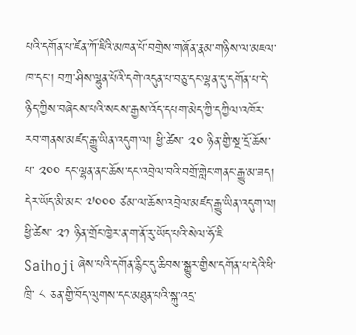པའི་དགོན་པ་ཛེན་ཀོ་ཇིའི་མཁན་པོ་བགྲེས་གཞོན་རྣམ་གཉིས་ལ་མཇལ་ཁ་དང་། བཀྲ་ཤིས་ལྷུན་པོའི་དགེ་འདུན་པ་བཅུ་དང་ལྷན་དུ་དགོན་པ་དེ་ཉིད་ཀྱིས་བཞེངས་པའི་སངས་རྒྱས་འོད་དཔག་མེད་ཀྱི་དཀྱིལ་འཁོར་རབ་གནས་མཛད་རྒྱུ་ཡིན་འདུག་ལ། ཕྱི་ཚེས་ ༢༠ ཉིན་གྱི་སྔ་དྲོ་ཆོས་པ་ ༢༠༠ དང་ལྷན་ནང་ཆོས་དང་འབྲེལ་བའི་བགྲོ་གླེང་གནང་རྒྱུ་མ་ཟད། དེར་ཡོད་མི་མང་ ༧༠༠༠ ཙམ་ལ་ཆོས་འབྲེལ་མཛད་རྒྱུ་ཡིན་འདུག་ལ།   ཕྱི་ཚེས་ ༢༡ ཉིན་གྲོང་ཁྱེར་ན་ག་ནོ་རུ་ཡོད་པའི་སེལ་ཧོ་ཇི  Saihoji ཞེས་པའི་དགོན་རྙིང་དུ་ཆིབས་སྒྱུར་གྱིས་དགོན་པ་དེའི་ཕི་ཁྲི་ ༨ ཅན་གྱི་བོད་ལུགས་དང་མཐུན་པའི་སྐུ་འདྲ་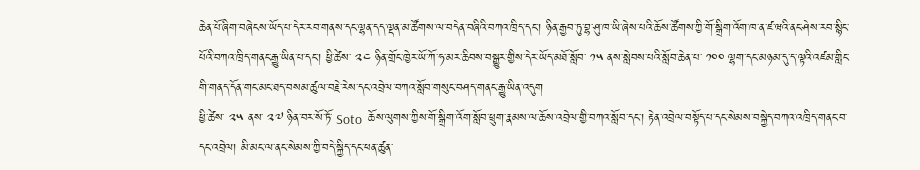ཆེན་པོ་ཞིག་བཞེངས་ཡོད་པ་དེར་རབ་གནས་དང་ལྷན་དད་ལྡན་མ་ཚོགས་ལ་བདེན་བཞིའི་བཀའ་ཁྲིད་དང་། ཉིན་རྒྱབ་ཏུ་བྷ་ཤུ་ཁ་ཡི་ཞེས་པའི་ཆོས་ཚོགས་ཀྱི་གོ་སྒྲིག་འོག་ཁ་ན་ཛ་ཝའི་ནང་ཤེས་རབ་སྙིང་པོའི་བཀའ་ཁྲིད་གནང་རྒྱུ་ཡིན་པ་དང་། ཕྱི་ཚེས་ ༢༤ ཉིན་གྲོང་ཁྱེར་ཡོ་ཀོ་ཧ་མར་ཆིབས་བསྒྱུར་གྱིས་དེར་ཡོད་མཐོ་སློབ་ ༡༥ ནས་སླེབས་པའི་སློབ་ཆེན་པ་ ༡༠༠ ལྷག་དང་མཉམ་དུ་ད་ལྟའི་འཛམ་གླིང་གི་གནད་དོན་གང་མང་ཐད་བསམ་ཚུལ་བརྗེ་རེས་དང་འབྲེལ་བཀའ་སློབ་གསུང་བཤད་གནང་རྒྱུ་ཡིན་འདུག
ཕྱི་ཚེས་ ༢༥ ནས་ ༢༧ ཉིན་བར་སོ་ཏོ་ Soto  ཆོས་ལུགས་ཀྱིས་གོ་སྒྲིག་འོག་སློབ་ཕྲུག་རྣམས་ལ་ཆོས་འབྲེལ་གྱི་བཀའ་སློབ་དང་། རྟེན་འབྲེལ་བསྟོད་པ་དང་སེམས་བསྐྱེད་བཀའ་འཁྲིད་གནང་བ་དང་འབྲེལ། མི་མང་ལ་ནང་སེམས་ཀྱི་བདེ་སྐྱིད་དང་ཕན་ཚུན་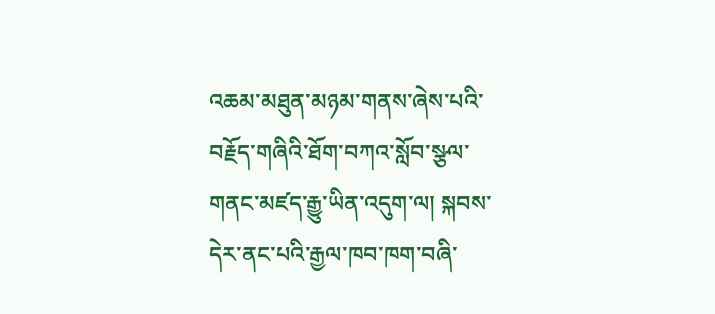འཆམ་མཐུན་མཉམ་གནས་ཞེས་པའི་བརྗོད་གཞིའི་ཐོག་བཀའ་སློབ་སྩལ་གནང་མཛད་རྒྱུ་ཡིན་འདུག་ལ། སྐབས་དེར་ནང་པའི་རྒྱལ་ཁབ་ཁག་བཞི་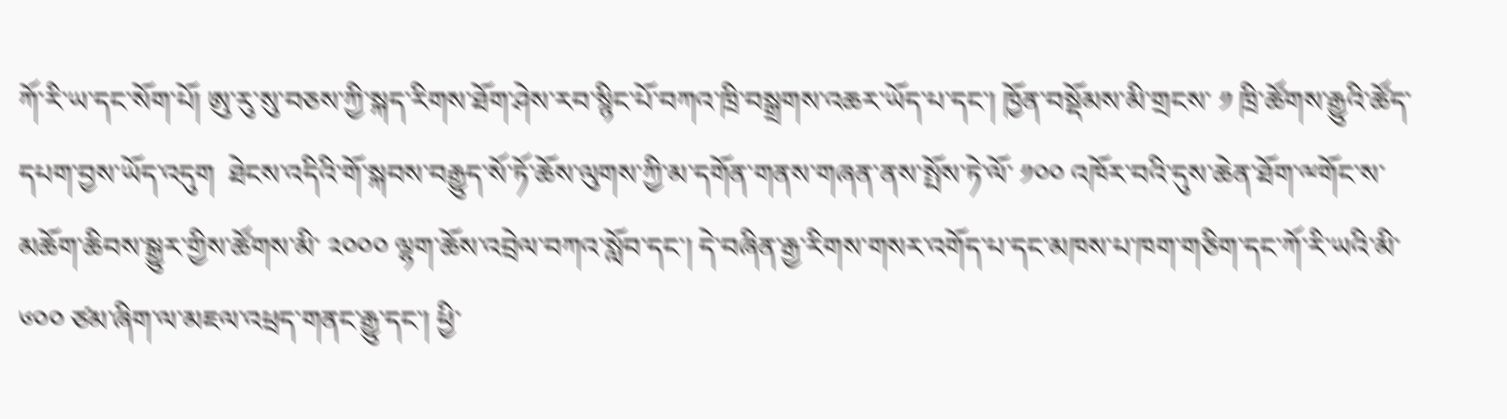ཀོ་རི་ཡ་དང་སོག་པོ། ཨུ་རུ་སུ་བཅས་ཀྱི་སྐད་རིགས་ཐོག་ཤེས་རབ་སྙིང་པོ་བཀའ་ཁྲི་བསྒྲགས་འཆར་ཡོད་པ་དང་། ཁྱོན་བསྡོམས་མི་གྲངས་ ༡ ཁྲི་ཚོགས་རྒྱུའི་ཚོད་དཔག་བྱས་ཡོད་འདུག  ཐེངས་འདིའི་གོ་སྐབས་བརྒྱུད་སོ་ཏོ་ཆོས་ལུགས་ཀྱི་མ་དགོན་གནས་གཞན་ནས་སྤོས་ཏེ་ལོ་ ༡༠༠ འཁོར་བའི་དུས་ཆེན་ཐོག་ྋགོང་ས་མཆོག་ཆིབས་སྒྱུར་གྱིས་ཚོགས་མི་ ༢༠༠༠ ལྷག་ཆོས་འབྲེལ་བཀའ་སློབ་དང་། དེ་བཞིན་རྒྱ་རིགས་གསར་འགོད་པ་དང་མཁས་པ་ཁག་གཅིག་དང་ཀོ་རི་ཡའི་མི་ ༦༠༠ ཙམ་ཞིག་ལ་མཇལ་འཕྲད་གནང་རྒྱུ་དང་། ཕྱི་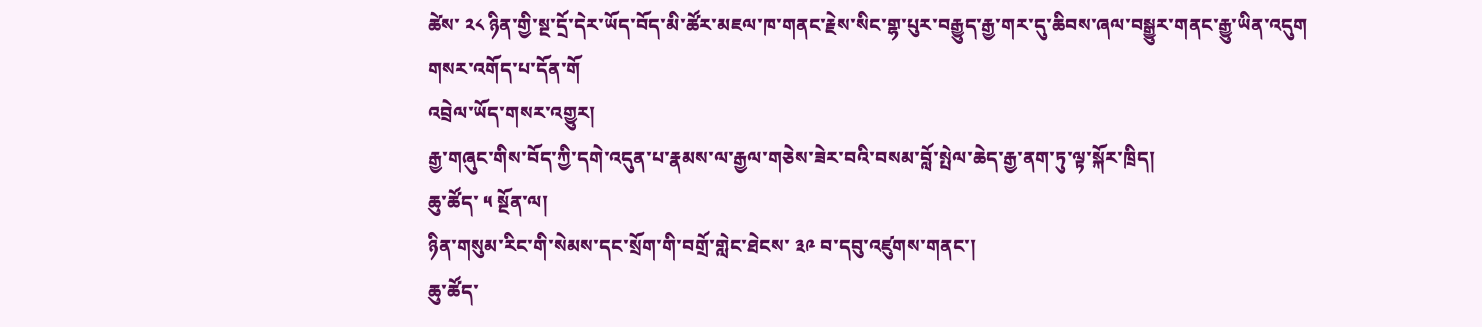ཚེས་ ༢༨ ཉིན་གྱི་སྔ་དྲོ་དེར་ཡོད་བོད་མི་ཚོར་མཇལ་ཁ་གནང་རྗེས་སིང་གྷ་པུར་བརྒྱུད་རྒྱ་གར་དུ་ཆིབས་ཞལ་བསྒྱུར་གནང་རྒྱུ་ཡིན་འདུག
གསར་འགོད་པ་དོན་གོ
འབྲེལ་ཡོད་གསར་འགྱུར།
རྒྱ་གཞུང་གིས་བོད་ཀྱི་དགེ་འདུན་པ་རྣམས་ལ་རྒྱལ་གཅེས་ཟེར་བའི་བསམ་བློ་སྤེལ་ཆེད་རྒྱ་ནག་ཏུ་ལྟ་སྐོར་ཁྲིད།
ཆུ་ཚོད་ ༥ སྔོན་ལ།
ཉིན་གསུམ་རིང་གི་སེམས་དང་སྲོག་གི་བགྲོ་གླེང་ཐེངས་ ༣༩ བ་དབུ་འཛུགས་གནང་།
ཆུ་ཚོད་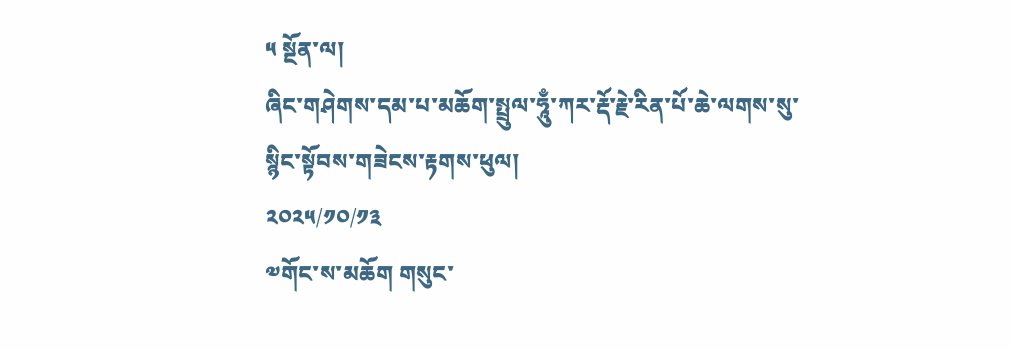༥ སྔོན་ལ།
ཞིང་གཤེགས་དམ་པ་མཆོག་སྤྲུལ་ཧཱུྃ་ཀར་རྡོ་རྗེ་རིན་པོ་ཆེ་ལགས་སུ་སྙིང་སྟོབས་གཟེངས་རྟགས་ཕུལ།
༢༠༢༥/༡༠/༡༣
༧གོང་ས་མཆོག གསུང་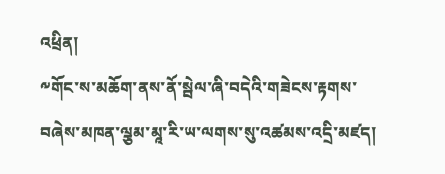འཕྲིན།
༸གོང་ས་མཆོག་ནས་ནོ་སྦེལ་ཞི་བདེའི་གཟེངས་རྟགས་བཞེས་མཁན་ལྕམ་མཱ་རི་ཡ་ལགས་སུ་འཚམས་འདྲི་མཛད།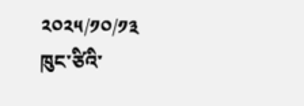༢༠༢༥/༡༠/༡༣
ཁུང་ཙིའི་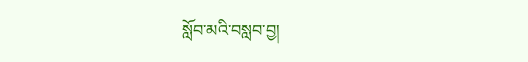སློབ་མའི་བསླབ་བྱ།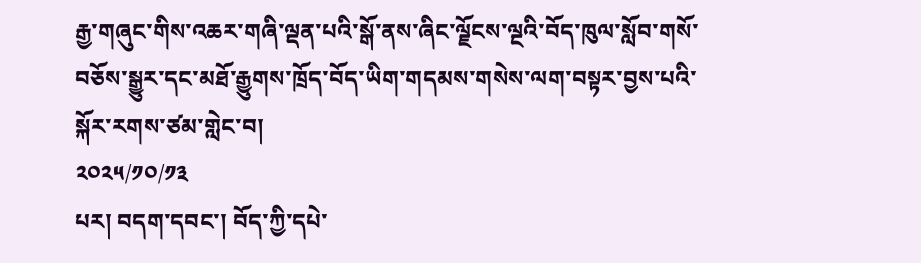རྒྱ་གཞུང་གིས་འཆར་གཞི་ལྡན་པའི་སྒོ་ནས་ཞིང་ལྗོངས་ལྔའི་བོད་ཁུལ་སློབ་གསོ་བཅོས་སྒྱུར་དང་མཐོ་རྒྱུགས་ཁྲོད་བོད་ཡིག་གདམས་གསེས་ལག་བསྟར་བྱས་པའི་སྐོར་རགས་ཙམ་གླེང་བ།
༢༠༢༥/༡༠/༡༣
པར། བདག་དབང་། བོད་ཀྱི་དཔེ་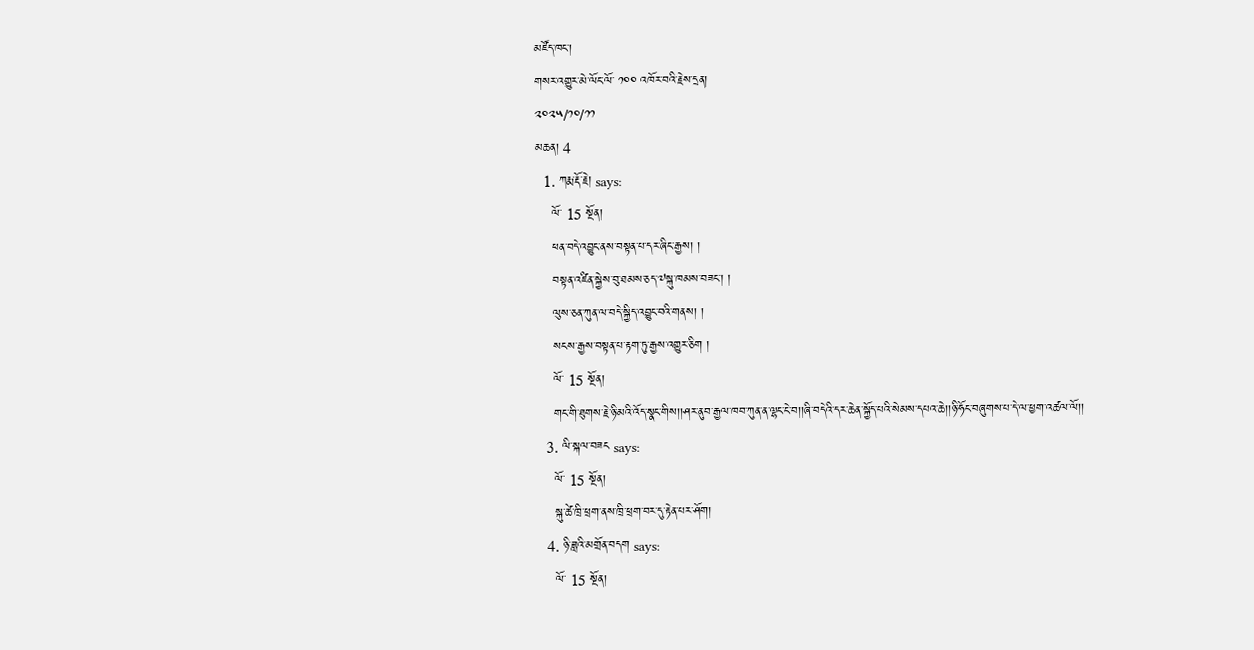མཛོད་ཁང་།
གསར་འགྱུར་མེ་ལོང་ལོ་ ༡༠༠ འཁོར་བའི་རྗེས་དྲན།
༢༠༢༥/༡༠/༡༡
མཆན། 4
  1. ཀརྨ་རྡོ་རྗེ། says:
    ལོ་ 15 སྔོན།
    ཕན་བདེ་འབྱུང་ནས་བསྟན་པ་དར་ཞིང་རྒྱས། །
    བསྟན་འཛིན་སྐྱེས་བུ་ཐམས་ཅད་༧སྐུ་ཁམས་བཟང་། །
    ལུས་ཅན་ཀུན་ལ་བདེ་སྐྱིད་འབྱུང་བའི་གནས། །
    སངས་རྒྱས་བསྟན་པ་རྟག་ཏུ་རྒྱས་འགྱུར་ཅིག །
    ལོ་ 15 སྔོན།
    གང་གི་ཐུགས་རྗེ་ཉི་མའི་འོད་སྣང་གིས།།ཤར་ནུབ་རྒྱལ་ཁབ་ཀུན་ན་ལྷང་ངེ་བ།།ཞི་བདེའི་དར་ཆེན་སྐྱོད་པའི་སེམས་དཔའ་ཆེ།།ཉི་ཧོང་བཞུགས་པ་དེ་ལ་ཕྱག་འཚལ་ལོ།།
  3. ལི་སྐལ་བཟང says:
    ལོ་ 15 སྔོན།
    སྐུ་ཚེ་ཁྲི་ཕྲག་ནས་ཁྲི་ཕྲག་བར་དུ་རྟེན་པར་ཤོག།
  4. ཉི་ཟླའི་མགྲོན་བདག says:
    ལོ་ 15 སྔོན།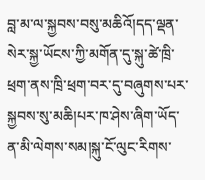བླ་མ་ལ་སྐྱབས་བསུ་མཆིའོ།དད་ལྡན་སེར་སྐྱ་ཡོངས་ཀྱི་མགོན་དུ་སྐུ་ཚེ་ཁྲི་ཕྲག་ནས་ཁྲི་ཕྲག་བར་དུ་བཞུགས་པར་སྐྱབས་སུ་མཆི།པར་ཁ་ཤེས་ཞིག་ཡོད་ན་མི་ལེགས་སམ།སྐུ་ངོ་ལུང་རིགས་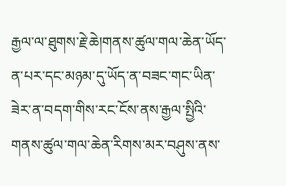རྒྱལ་ལ་ཐུགས་རྗེ་ཆེ།གནས་ཚུལ་གལ་ཆེན་ཡོད་ན་པར་དང་མཉམ་དུ་ཡོད་ན་བཟང་གང་ཡིན་ཟེར་ན་བདག་གིས་རང་ངོས་ནས་རྒྱལ་སྤྱིའི་གནས་ཚུལ་གལ་ཆེན་རིགས་མར་བཤུས་ནས་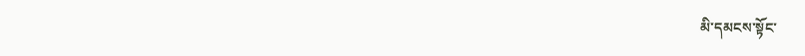མི་དམངས་སྟོང་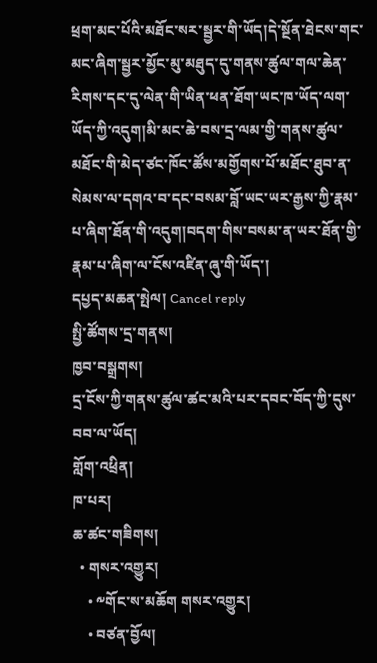ཕྲག་མང་པོའི་མཐོང་སར་སྦྱར་གི་ཡོད།དེ་སྔོན་ཐེངས་གང་མང་ཞིག་སྦྱར་མྱོང་མུ་མཐུད་དུ་གནས་ཚུལ་གལ་ཆེན་རིགས་དང་དུ་ལེན་གི་ཡིན་ཕན་ཐོག་ཡང་ཁ་ཡོད་ལག་ཡོད་ཀྱི་འདུག།མི་མང་ཆེ་བས་དྲ་ལམ་གྱི་གནས་ཚུལ་མཐོང་གི་མེད་ཙང་ཁོང་ཚོས་མགྱོགས་པོ་མཐོང་ཐུབ་ན་སེམས་ལ་དགའ་བ་དང་བསམ་བློ་ཡང་ཡར་རྒྱས་ཀྱི་རྣམ་པ་ཞིག་ཐོན་གི་འདུག།བདག་གིས་བསམ་ན་ཡར་ཐོན་གྱི་རྣམ་པ་ཞིག་ལ་ངོས་འཛིན་ཞུ་གི་ཡོད་།
དཔྱད་མཆན་སྤེལ། Cancel reply
སྤྱི་ཚོགས་དྲ་གནས།
ཁྱབ་བསྒྲགས།
དྲ་ངོས་ཀྱི་གནས་ཚུལ་ཚང་མའི་པར་དབང་བོད་ཀྱི་དུས་བབ་ལ་ཡོད།
གློག་འཕྲིན།
ཁ་པར།
ཆ་ཚང་གཟིགས།
  • གསར་འགྱུར།
    • ༸གོང་ས་མཆོག གསར་འགྱུར།
    • བཙན་བྱོལ།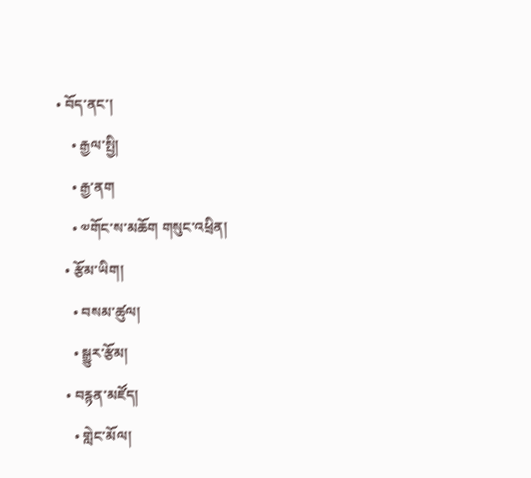• བོད་ནང་།
    • རྒྱལ་སྤྱི།
    • རྒྱ་ནག
    • ༧གོང་ས་མཆོག གསུང་འཕྲིན།
  • རྩོམ་ཡིག།
    • བསམ་ཚུལ།
    • སྒྱུར་རྩོམ།
  • བརྙན་མཛོད།
    • གླེང་མོལ།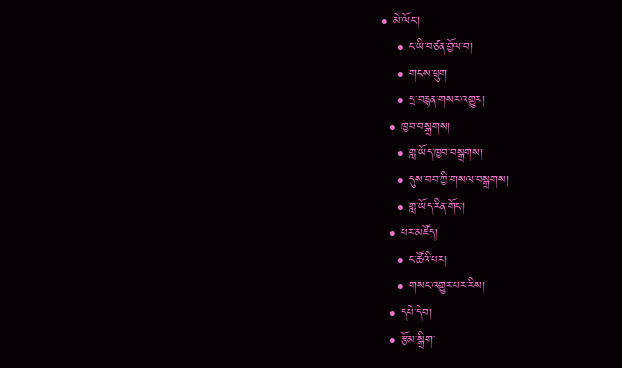• མེ་ལོང་།
    • ང་ཡི་བཙན་བྱོལ་བ།
    • གངས་ཕྲུག
    • དྲ་བརྙན་གསར་འགྱུར།
  • ཁྱབ་བསྒྲགས།
    • གླ་ཡོད་ཁྱབ་བསྒྲགས།
    • དུས་བབ་ཀྱི་གསལ་བསྒྲགས།
    • གླ་ཡོད་རིན་གོང་།
  • པར་མཛོད།
    • ང་ཚོའི་པར།
    • གསང་འགྱུར་པར་རིས།
  • དཔེ་དེབ།
  • རྩོམ་སྒྲིག་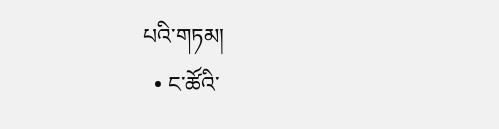པའི་གཏམ།
  • ང་ཚོའི་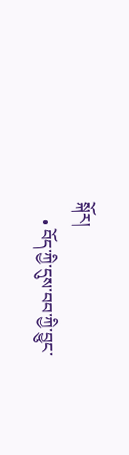སྐོར།
    • བོད་ཀྱི་དུས་བབ་ཀྱི་བྱུང་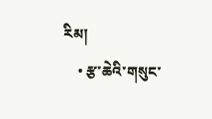རིམ།
    • རྩ་ཆེའི་གསུང་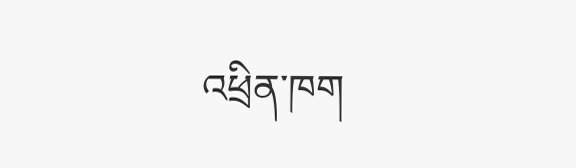འཕྲིན་ཁག